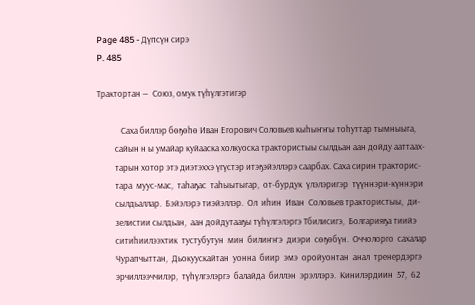Page 485 - Дүпсүн сирэ
P. 485

Трактортан —  Союз, омук түһүлгэтигэр

            Саха биллэр бөҕөһө Иван Егорович Соловьев кыһыҥҥы тоһуттар тымныыга,
         сайын н ы умайар куйааска холкуоска трактористыы сылдьан аан дойду ааттаах-
         тарын хотор этэ диэтэххэ үгүстэр итэҕэйэллэрэ саарбах. Саха сирин тракторис-
         тара  муус-мас,  таһаҕас  таһыытыгар,  от-бурдук  үлэлэригэр  түүннэри-күннэри
         сылдьаллар.  Бэйэлэрэ тиэйэллэр.  Ол  иһин  Иван  Соловьев трактористыы,  ди-
         зелистии сылдьан,  аан дойдутааҕы түһүлгэлэргэ Тбилисигэ,  Болгарияҕа тиийэ
         ситиһиилээхтик  тустубутун  мин  билиҥҥэ  диэри  сөҕөбүн.  Оччолорго  сахалар
         Чурапчыттан,  Дьокуускайтан  уонна  биир  эмэ  оройуонтан  анал  тренердэргэ
         эрчиллээччилэр,  түһүлгэлэргэ  балайда  биллэн  эрэллэрэ.  Кинилэрдиин  57,  62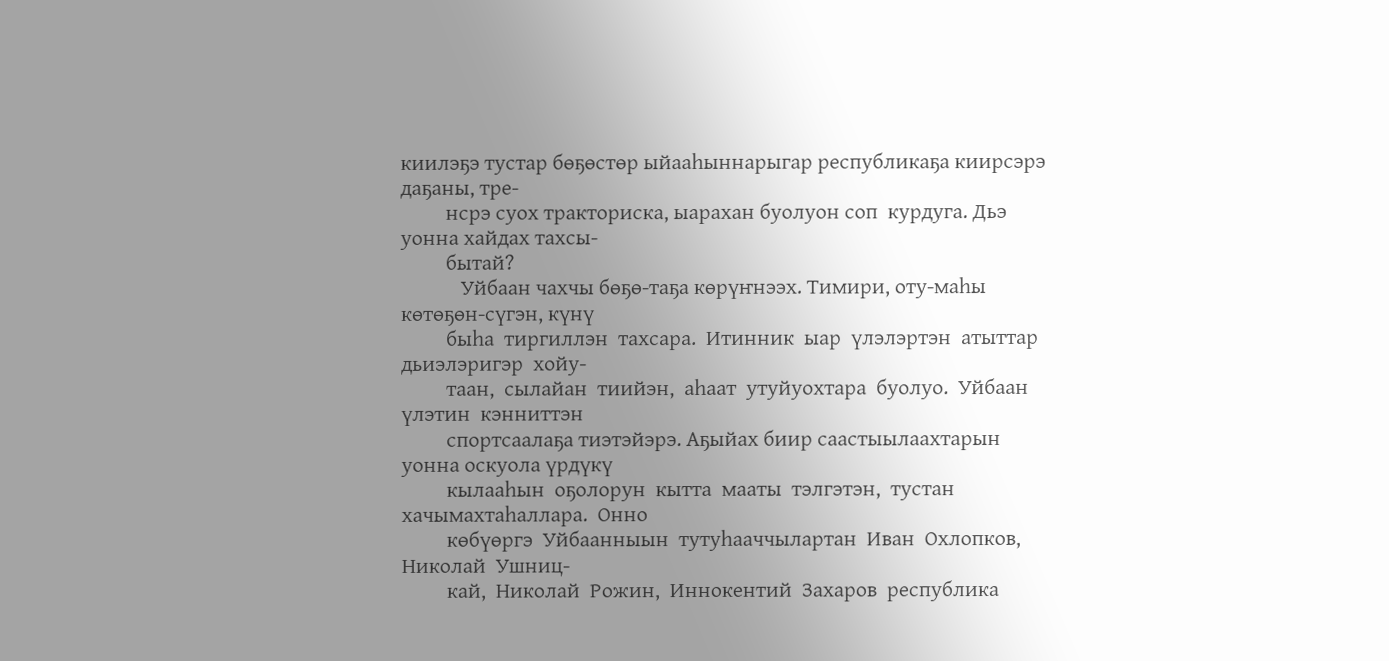киилэҕэ тустар бөҕөстөр ыйааһыннарыгар республикаҕа киирсэрэ даҕаны, тре-
         нсрэ суох тракториска, ыарахан буолуон соп  курдуга. Дьэ уонна хайдах тахсы-
         бытай?
            Уйбаан чахчы бөҕө-таҕа көрүҥнээх. Тимири, оту-маһы көтөҕөн-сүгэн, күнү
         быһа  тиргиллэн  тахсара.  Итинник  ыар  үлэлэртэн  атыттар  дьиэлэригэр  хойу-
         таан,  сылайан  тиийэн,  аһаат  утуйуохтара  буолуо.  Уйбаан  үлэтин  кэнниттэн
         спортсаалаҕа тиэтэйэрэ. Аҕыйах биир саастыылаахтарын уонна оскуола үрдүкү
         кылааһын  оҕолорун  кытта  мааты  тэлгэтэн,  тустан  хачымахтаһаллара.  Онно
         көбүөргэ  Уйбаанныын  тутуһааччылартан  Иван  Охлопков,  Николай  Ушниц-
         кай,  Николай  Рожин,  Иннокентий  Захаров  республика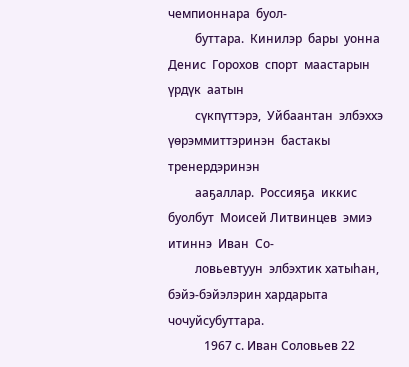чемпионнара  буол-
         буттара.  Кинилэр  бары  уонна  Денис  Горохов  спорт  маастарын  үрдүк  аатын
         сүкпүттэрэ,  Уйбаантан  элбэххэ  үөрэммиттэринэн  бастакы  тренердэринэн
         ааҕаллар.  Россияҕа  иккис  буолбут  Моисей Литвинцев  эмиэ  итиннэ  Иван  Со-
         ловьевтуун  элбэхтик хатыһан, бэйэ-бэйэлэрин хардарыта чочуйсубуттара.
            1967 с. Иван Соловьев 22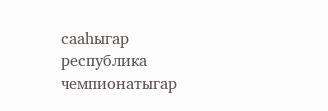сааһыгар республика чемпионатыгар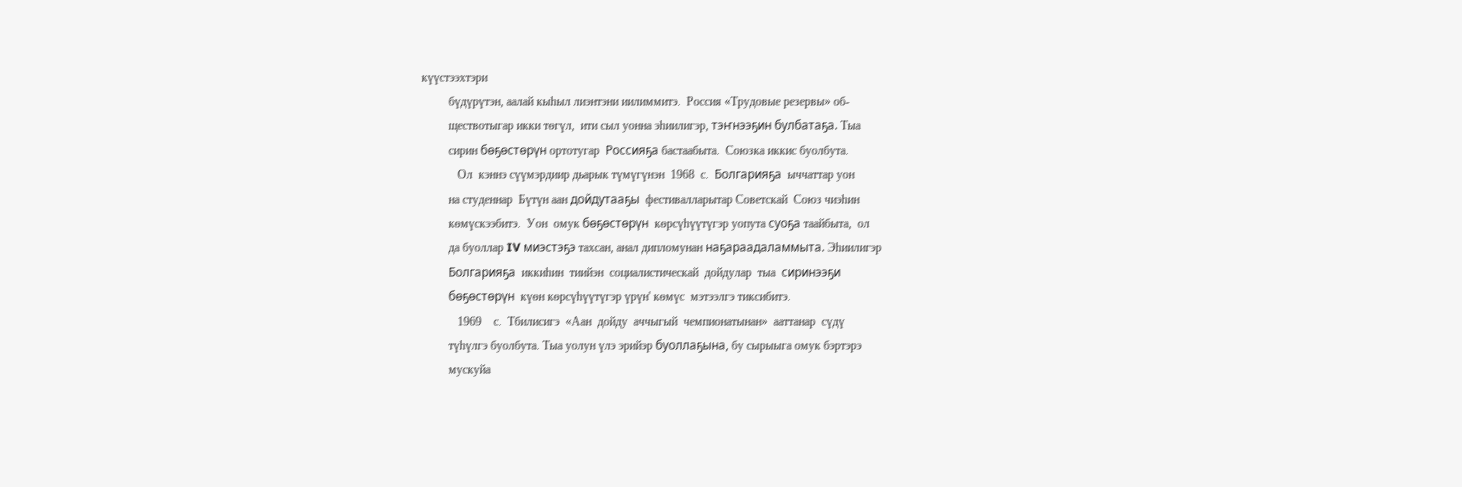күүстээхтэри
         бүдүрүтэн, аалай кыһыл лиэнтэни иилиммитэ.  Россия «Трудовые резервы» об-
         ществотыгар икки төгүл,  ити сыл уонна эһиилигэр, тэҥнээҕин булбатаҕа. Тыа
         сирин бөҕөстөрүн ортотугар  Россияҕа бастаабыта.  Союзка иккис буолбута.
            Ол  кэннэ сүүмэрдиир дьарык түмүгүнэн  1968  с.  Болгарияҕа  ыччаттар уон
         на студеннар  Бүтүн аан дойдутааҕы  фестивалларытар Советскай  Союз чиэһин
         көмүскээбитэ.  Уон  омук бөҕөстөрүн  көрсүһүүтүгэр уопута суоҕа таайбыта,  ол
         да буоллар IV миэстэҕэ тахсан, анал дипломунан наҕараадаламмыта. Эһиилигэр
         Болгарияҕа  иккиһин  тиийэн  социалистическай  дойдулар  тыа  сиринээҕи
         бөҕөстөрүн  күөн көрсүһүүтүгэр үрүн' көмүс  мэтээлгэ тиксибитэ.
            1969    с.  Тбилисигэ  «Аан  дойду  аччыгый  чемпионатынан»  ааттанар  сүдү
         түһүлгэ буолбута. Тыа уолун үлэ эрийэр буоллаҕына, бу сырыыга омук бэртэрэ
         мускуйа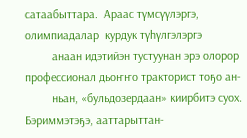сатаабыттара.  Араас түмсүүлэргэ,  олимпиадалар  курдук түһүлгэлэргэ
         анаан идэтийэн тустуунан эрэ олорор профессионал дьоҥҥо тракторист тоҕо ан-
         ньан, «бульдозердаан» киирбитэ суох.  Бэриммэтэҕэ, ааттарыттан-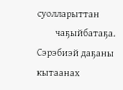суолларыттан
         чаҕыйбатаҕа.  Сэрэбиэй даҕаны  кытаанах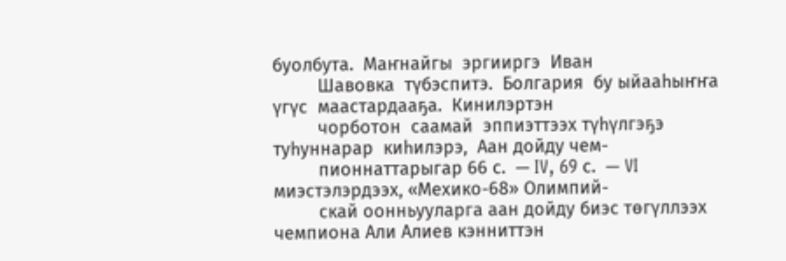буолбута.  Маҥнайгы  эргииргэ  Иван
         Шавовка  түбэспитэ.  Болгария  бу ыйааһыҥҥа  үгүс  маастардааҕа.  Кинилэртэн
         чорботон  саамай  эппиэттээх түһүлгэҕэ туһуннарар  киһилэрэ,  Аан дойду чем-
         пионнаттарыгар 66 с.  — IV, 69 с.  — VI миэстэлэрдээх, «Мехико-68» Олимпий-
         скай оонньууларга аан дойду биэс төгүллээх чемпиона Али Алиев кэнниттэн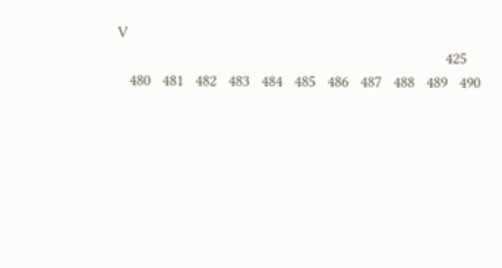V
                                                                                  425
   480   481   482   483   484   485   486   487   488   489   490